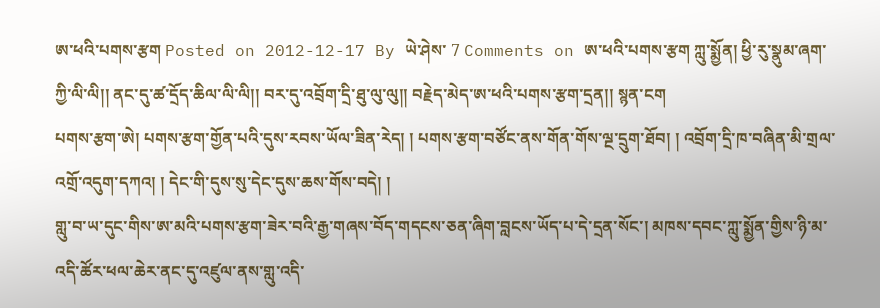ཨ་ཕའི་པགས་རྩག Posted on 2012-12-17 By ཡེ་ཤེས་ 7 Comments on ཨ་ཕའི་པགས་རྩག ཀླུ་སྨྱོན། ཕྱི་རུ་སྣུམ་ཞག་ཀྱི་ལི་ལི།། ནང་དུ་ཚ་དྲོད་ཆིལ་ལི་ལི།། བར་དུ་འབྲོག་དྲི་ཐུ་ལུ་ལུ།། བརྗེད་མེད་ཨ་ཕའི་པགས་རྩག་དྲན།། སྙན་ངག
པགས་རྩག་ཨེ། པགས་རྩག་གྱོན་པའི་དུས་རབས་ཡོལ་ཟིན་རེད། ། པགས་རྩག་བཙོང་ནས་གོན་གོས་ལྔ་དྲུག་ཐོབ། ། འབྲོག་དྲི་ཁ་བཞིན་མི་གྲལ་འགྲོ་འདུག་དཀའ། ། དེང་གི་དུས་སུ་དེང་དུས་ཆས་གོས་བདེ། །
གླུ་བ་ཡ་དུང་གིས་ཨ་མའི་པགས་རྩག་ཟེར་བའི་རྒྱ་གཞས་བོད་གདངས་ཅན་ཞིག་བླངས་ཡོད་པ་དེ་དྲན་སོང་། མཁས་དབང་ཀླུ་སྨྱོན་གྱིས་ཉི་མ་འདི་ཚོར་ཕལ་ཆེར་ནང་དུ་འཛུལ་ནས་གླུ་འདི་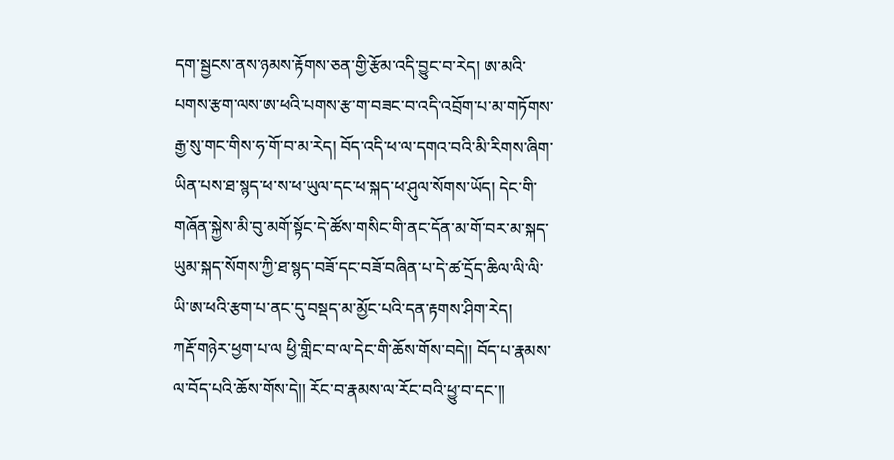དག་སྦྱངས་ནས་ཉམས་རྟོགས་ཅན་གྱི་རྩོམ་འདི་བྱུང་བ་རེད། ཨ་མའི་པགས་རྩག་ལས་ཨ་ཕའི་པགས་རྩ་ག་བཟང་བ་འདི་འབྲོག་པ་མ་གཏོགས་རྒྱ་སུ་གང་གིས་ཧ་གོ་བ་མ་རེད། བོད་འདི་ཕ་ལ་དགའ་བའི་མི་རིགས་ཞིག་ཡིན་པས་ཐ་སྙད་ཕ་ས་ཕ་ཡུལ་དང་ཕ་སྐད་ཕ་ཤུལ་སོགས་ཡོད། དེང་གི་གཞོན་སྐྱེས་མི་བུ་མགོ་སྟོང་དེ་ཚོས་གསིང་གི་ནང་དོན་མ་གོ་བར་མ་སྐད་ཡུམ་སྐད་སོགས་ཀྱི་ཐ་སྙད་བཟོ་དང་བཟོ་བཞིན་པ་དེ་ཚ་དྲོད་ཆིལ་ལི་ལི་ཡི་ཨ་ཕའི་རྩག་པ་ནང་དུ་བསྡད་མ་མྱོང་པའི་དན་རྟགས་ཤིག་རེད།
ཀརྡོ་གཉེར་ཕྱག་པ་ལ ཕྱི་གླིང་བ་ལ་དེང་གི་ཆོས་གོས་བདེ།། བོད་པ་རྣམས་ལ་བོད་པའི་ཆོས་གོས་དེ།། རོང་བ་རྣམས་ལ་རོང་བའི་ཕྱུ་བ་དང་།།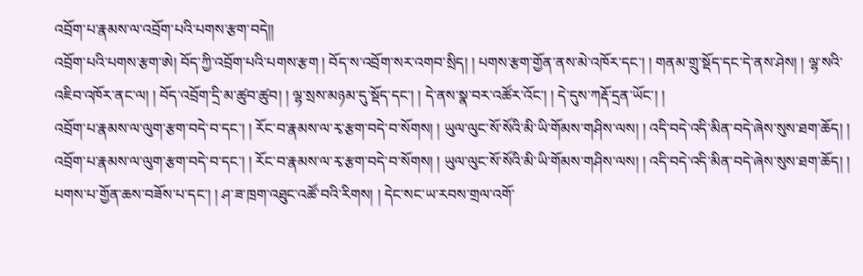འབྲོག་པ་རྣམས་ལ་འབྲོག་པའི་པགས་རྩག་བདེ།།
འབྲོག་པའི་པགས་རྩག་ཨེ། བོད་ཀྱི་འབྲོག་པའི་པགས་རྩག ། བོད་ས་འབྲོག་སར་འགབ་སྲིད། ། པགས་རྩག་གྱོན་ནས་མེ་འཁོར་དང་། ། གནམ་གྲུ་སྡོད་དང་དེ་ནས་ཤེས། ། ལྷ་སའི་འཇིབ་འཁོར་ནང་ལ། ། བོད་འབྲོག་དྲི་མ་ཚུབ་ཚུབ། ། ལྷ་སྲས་མཉམ་དུ་སྡོད་དང་། ། དེ་ནས་སྣ་བར་འཚོར་འོང་། ། དེ་དུས་ཀརྡོ་དྲན་ཡོང་། །
འབྲོག་པ་རྣམས་ལ་ལུག་རྩག་བདེ་བ་དང་། ། རོང་བ་རྣམས་ལ་རྭ་རྩག་བདེ་བ་སོགས། ། ཡུལ་ལུང་སོ་སོའི་མི་ཡི་གོམས་གཤིས་ལས། ། འདི་བདེ་འདི་མིན་བདེ་ཞེས་སུས་ཐག་ཆོད། །
འབྲོག་པ་རྣམས་ལ་ལུག་རྩག་བདེ་བ་དང་། ། རོང་བ་རྣམས་ལ་རྭ་རྩག་བདེ་བ་སོགས། ། ཡུལ་ལུང་སོ་སོའི་མི་ཡི་གོམས་གཤིས་ལས། ། འདི་བདེ་འདི་མིན་བདེ་ཞེས་སུས་ཐག་ཆོད། །
པགས་པ་གྱོན་ཆས་བཟོས་པ་དང་། ། ཤ་ཟ་ཁྲག་འཐུང་འཚོ་བའི་རིགས། ། དེང་སང་ཡ་རབས་གྲལ་འགོ་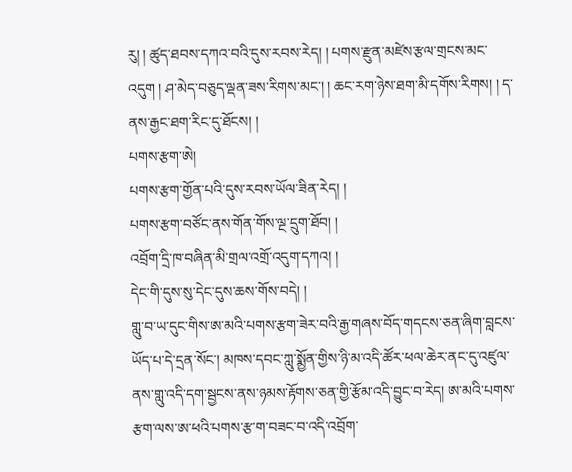རུ། ། ཚུད་ཐབས་དཀའ་བའི་དུས་རབས་རེད། ། པགས་རྫུན་མཛེས་རྩལ་གྲངས་མང་འདུག ། ཤ་མེད་བཅུད་ལྡན་ཟས་རིགས་མང་། ། ཆང་རག་ཉེས་ཐག་མི་དགོས་རིགས། ། ད་ནས་རྒྱང་ཐག་རིང་དུ་ཐོངས། །
པགས་རྩག་ཨེ།
པགས་རྩག་གྱོན་པའི་དུས་རབས་ཡོལ་ཟིན་རེད། །
པགས་རྩག་བཙོང་ནས་གོན་གོས་ལྔ་དྲུག་ཐོབ། །
འབྲོག་དྲི་ཁ་བཞིན་མི་གྲལ་འགྲོ་འདུག་དཀའ། །
དེང་གི་དུས་སུ་དེང་དུས་ཆས་གོས་བདེ། །
གླུ་བ་ཡ་དུང་གིས་ཨ་མའི་པགས་རྩག་ཟེར་བའི་རྒྱ་གཞས་བོད་གདངས་ཅན་ཞིག་བླངས་ཡོད་པ་དེ་དྲན་སོང་། མཁས་དབང་ཀླུ་སྨྱོན་གྱིས་ཉི་མ་འདི་ཚོར་ཕལ་ཆེར་ནང་དུ་འཛུལ་ནས་གླུ་འདི་དག་སྦྱངས་ནས་ཉམས་རྟོགས་ཅན་གྱི་རྩོམ་འདི་བྱུང་བ་རེད། ཨ་མའི་པགས་རྩག་ལས་ཨ་ཕའི་པགས་རྩ་ག་བཟང་བ་འདི་འབྲོག་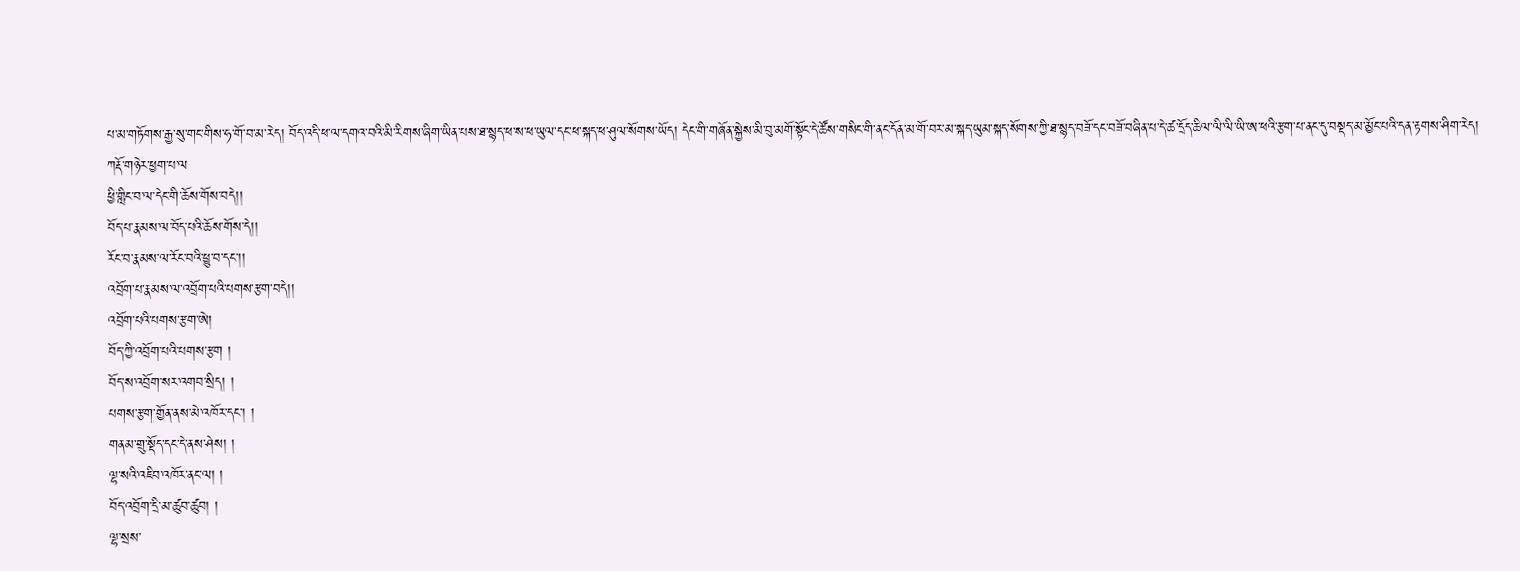པ་མ་གཏོགས་རྒྱ་སུ་གང་གིས་ཧ་གོ་བ་མ་རེད། བོད་འདི་ཕ་ལ་དགའ་བའི་མི་རིགས་ཞིག་ཡིན་པས་ཐ་སྙད་ཕ་ས་ཕ་ཡུལ་དང་ཕ་སྐད་ཕ་ཤུལ་སོགས་ཡོད། དེང་གི་གཞོན་སྐྱེས་མི་བུ་མགོ་སྟོང་དེ་ཚོས་གསིང་གི་ནང་དོན་མ་གོ་བར་མ་སྐད་ཡུམ་སྐད་སོགས་ཀྱི་ཐ་སྙད་བཟོ་དང་བཟོ་བཞིན་པ་དེ་ཚ་དྲོད་ཆིལ་ལི་ལི་ཡི་ཨ་ཕའི་རྩག་པ་ནང་དུ་བསྡད་མ་མྱོང་པའི་དན་རྟགས་ཤིག་རེད།
ཀརྡོ་གཉེར་ཕྱག་པ་ལ
ཕྱི་གླིང་བ་ལ་དེང་གི་ཆོས་གོས་བདེ།།
བོད་པ་རྣམས་ལ་བོད་པའི་ཆོས་གོས་དེ།།
རོང་བ་རྣམས་ལ་རོང་བའི་ཕྱུ་བ་དང་།།
འབྲོག་པ་རྣམས་ལ་འབྲོག་པའི་པགས་རྩག་བདེ།།
འབྲོག་པའི་པགས་རྩག་ཨེ།
བོད་ཀྱི་འབྲོག་པའི་པགས་རྩག །
བོད་ས་འབྲོག་སར་འགབ་སྲིད། །
པགས་རྩག་གྱོན་ནས་མེ་འཁོར་དང་། །
གནམ་གྲུ་སྡོད་དང་དེ་ནས་ཤེས། །
ལྷ་སའི་འཇིབ་འཁོར་ནང་ལ། །
བོད་འབྲོག་དྲི་མ་ཚུབ་ཚུབ། །
ལྷ་སྲས་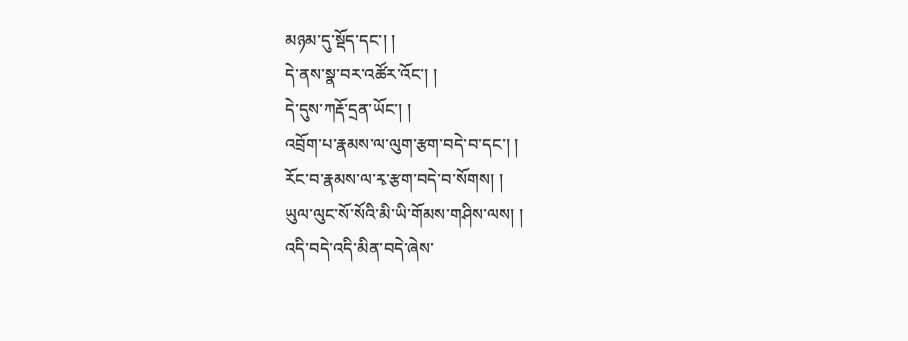མཉམ་དུ་སྡོད་དང་། །
དེ་ནས་སྣ་བར་འཚོར་འོང་། །
དེ་དུས་ཀརྡོ་དྲན་ཡོང་། །
འབྲོག་པ་རྣམས་ལ་ལུག་རྩག་བདེ་བ་དང་། །
རོང་བ་རྣམས་ལ་རྭ་རྩག་བདེ་བ་སོགས། །
ཡུལ་ལུང་སོ་སོའི་མི་ཡི་གོམས་གཤིས་ལས། །
འདི་བདེ་འདི་མིན་བདེ་ཞེས་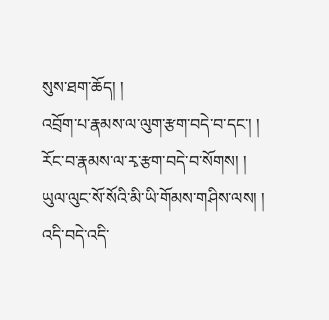སུས་ཐག་ཆོད། །
འབྲོག་པ་རྣམས་ལ་ལུག་རྩག་བདེ་བ་དང་། །
རོང་བ་རྣམས་ལ་རྭ་རྩག་བདེ་བ་སོགས། །
ཡུལ་ལུང་སོ་སོའི་མི་ཡི་གོམས་གཤིས་ལས། །
འདི་བདེ་འདི་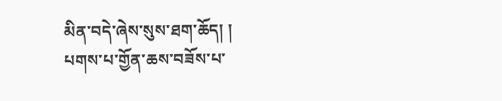མིན་བདེ་ཞེས་སུས་ཐག་ཆོད། །
པགས་པ་གྱོན་ཆས་བཟོས་པ་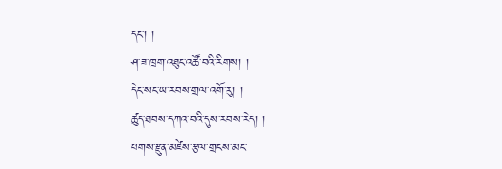དང་། །
ཤ་ཟ་ཁྲག་འཐུང་འཚོ་བའི་རིགས། །
དེང་སང་ཡ་རབས་གྲལ་འགོ་རུ། །
ཚུད་ཐབས་དཀའ་བའི་དུས་རབས་རེད། །
པགས་རྫུན་མཛེས་རྩལ་གྲངས་མང་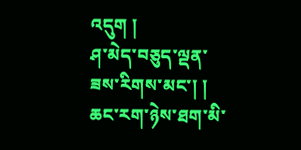འདུག །
ཤ་མེད་བཅུད་ལྡན་ཟས་རིགས་མང་། །
ཆང་རག་ཉེས་ཐག་མི་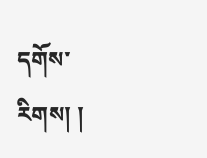དགོས་རིགས། །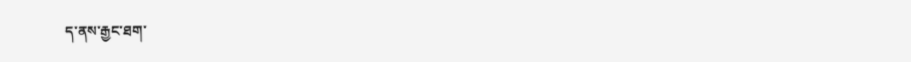ད་ནས་རྒྱང་ཐག་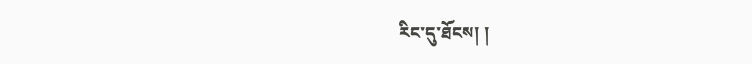རིང་དུ་ཐོངས། །